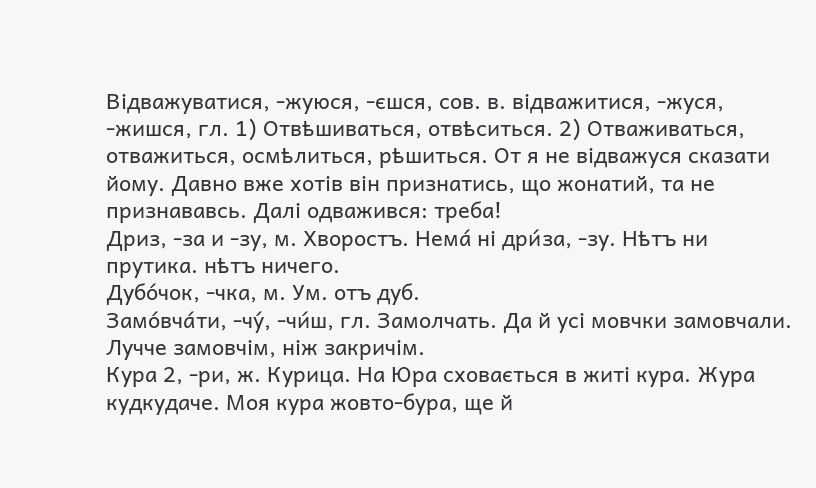Відважуватися, -жуюся, -єшся, сов. в. відважитися, -жуся, -жишся, гл. 1) Отвѣшиваться, отвѣситься. 2) Отваживаться, отважиться, осмѣлиться, рѣшиться. От я не відважуся сказати йому. Давно вже хотів він признатись, що жонатий, та не признававсь. Далі одважився: треба!
Дриз, -за и -зу, м. Хворостъ. Нема́ ні дри́за, -зу. Нѣтъ ни прутика. нѣтъ ничего.
Дубо́чок, -чка, м. Ум. отъ дуб.
Замо́вча́ти, -чу́, -чи́ш, гл. Замолчать. Да й усі мовчки замовчали. Лучче замовчім, ніж закричім.
Кура 2, -ри, ж. Курица. На Юра сховається в житі кура. Жура кудкудаче. Моя кура жовто-бура, ще й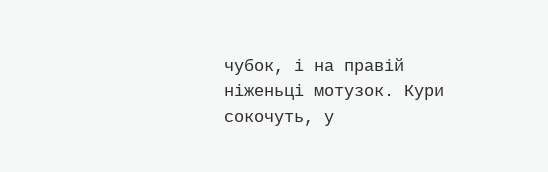чубок, і на правій ніженьці мотузок. Кури сокочуть, у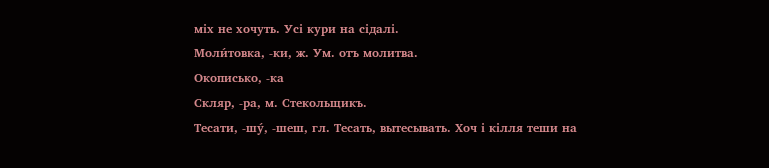міх не хочуть. Усі кури на сідалі.
Моли́товка, -ки, ж. Ум. отъ молитва.
Окописько, -ка
Скляр, -ра, м. Стекольщикъ.
Тесати, -шу́, -шеш, гл. Тесать, вытесывать. Хоч і кілля теши на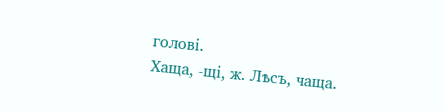голові.
Хаща, -щі, ж. Лѣсъ, чаща.